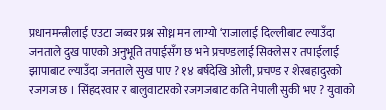प्रधानमन्त्रीलाई एउटा जब्वर प्रश्न सोध्न मन लाग्यो ‘राजालाई दिल्लीबाट ल्याउँदा जनताले दुख पाएको अनुभूति तपाईसँग छ भने प्रचण्डलाई सिक्लेस र तपाईलाई झापाबाट ल्याउँदा जनताले सुख पाए ? १४ बर्षदेखि ओली, प्रचण्ड र शेरबहादुरको रजगज छ । सिंहदरवार र बालुवाटारको रजगजबाट कति नेपाली सुकी भए ? युवाको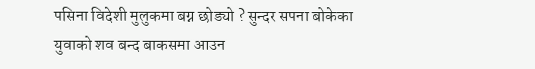पसिना विदेशी मुलुकमा बग्न छोड्यो ? सुन्दर सपना बोकेका युवाको शव बन्द बाकसमा आउन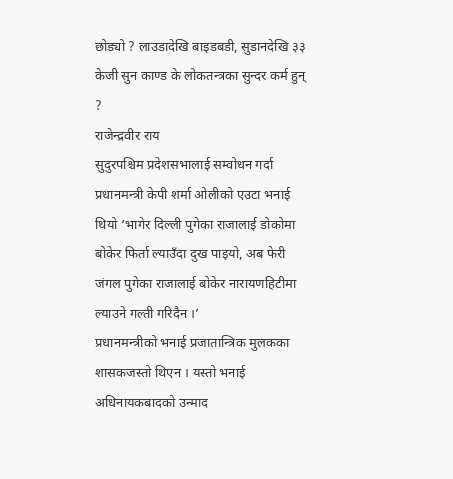छोड्यो ? लाउडादेखि बाइडबडी, सुडानदेखि ३३ केजी सुन काण्ड के लोकतन्त्रका सुन्दर कर्म हुन् ?
राजेन्द्रवीर राय
सुदुरपश्चिम प्रदेशसभालाई सम्वोधन गर्दा प्रधानमन्त्री केपी शर्मा ओलीको एउटा भनाई थियो ‘भागेर दिल्ली पुगेका राजालाई डोकोमा बोकेर फिर्ता ल्याउँदा दुख पाइयो, अब फेरी जंगल पुगेका राजालाई बोकेर नारायणहिटीमा ल्याउने गल्ती गरिदैन ।’
प्रधानमन्त्रीको भनाई प्रजातान्त्रिक मुलकका शासकजस्तो थिएन । यस्तो भनाई अधिनायकबादको उन्माद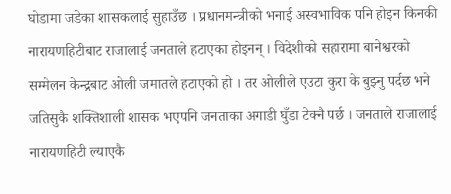घोडामा जडेका शासकलाई सुहाउँछ । प्रधानमन्त्रीको भनाई अस्वभाविक पनि होइन किनकी नारायणहिटीबाट राजालाई जनताले हटाएका होइनन् । विदेशीको सहारामा बानेश्वरको सम्मेलन केन्द्रबाट ओली जमातले हटाएको हो । तर ओलीले एउटा कुरा के बुझ्नु पर्दछ भने जतिसुकै शक्तिशाली शासक भएपनि जनताका अगाडी घुँडा टेक्नै पर्छ । जनताले राजालाई नारायणहिटी ल्याएकै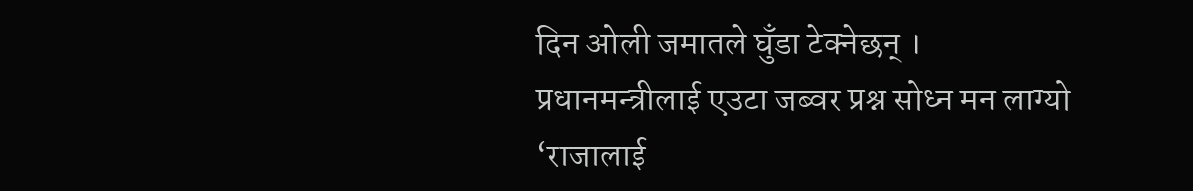दिन ओली जमातले घुँडा टेक्नेछन् ।
प्रधानमन्त्रीलाई एउटा जब्वर प्रश्न सोध्न मन लाग्यो ‘राजालाई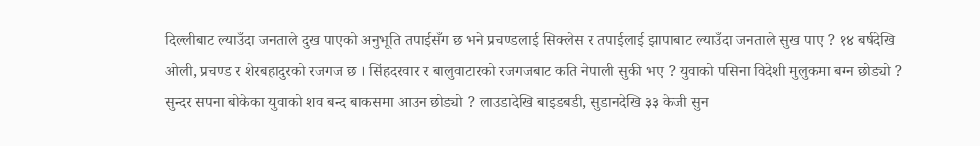दिल्लीबाट ल्याउँदा जनताले दुख पाएको अनुभूति तपाईसँग छ भने प्रचण्डलाई सिक्लेस र तपाईलाई झापाबाट ल्याउँदा जनताले सुख पाए ? १४ बर्षदेखि ओली, प्रचण्ड र शेरबहादुरको रजगज छ । सिंहदरवार र बालुवाटारको रजगजबाट कति नेपाली सुकी भए ? युवाको पसिना विदेशी मुलुकमा बग्न छोड्यो ? सुन्दर सपना बोकेका युवाको शव बन्द बाकसमा आउन छोड्यो ? लाउडादेखि बाइडबडी, सुडानदेखि ३३ केजी सुन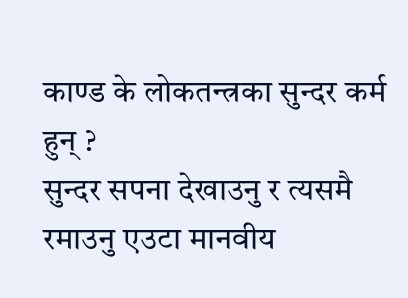काण्ड के लोकतन्त्रका सुन्दर कर्म हुन् ?
सुन्दर सपना देखाउनु र त्यसमै रमाउनु एउटा मानवीय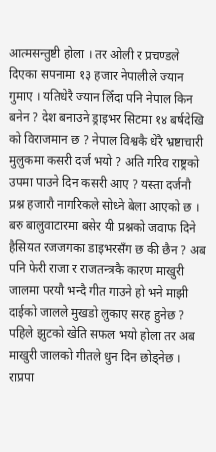आत्मसन्तुष्टी होला । तर ओली र प्रचण्डले दिएका सपनामा १३ हजार नेपालीले ज्यान गुमाए । यतिधेरै ज्यान लिँदा पनि नेपाल किन बनेन ? देश बनाउने ड्राइभर सिटमा १४ बर्षदेखि को विराजमान छ ? नेपाल विश्वकै धेरै भ्रष्टाचारी मुलुकमा कसरी दर्ज भयो ? अति गरिव राष्ट्रको उपमा पाउने दिन कसरी आए ? यस्ता दर्जनौ प्रश्न हजारौ नागरिकले सोध्ने बेला आएको छ । बरु बालुवाटारमा बसेर यी प्रश्नको जवाफ दिने हैसियत रजजगका डाइभरसँग छ की छैन ? अब पनि फेरी राजा र राजतन्त्रकै कारण माखुरी जालमा परयौ भन्दै गीत गाउने हो भने माझी दाईको जालले मुखडो लुकाए सरह हुनेछ ? पहिले झुटको खेति सफल भयो होला तर अब माखुरी जालको गीतले धुन दिन छोड्नेछ ।
राप्रपा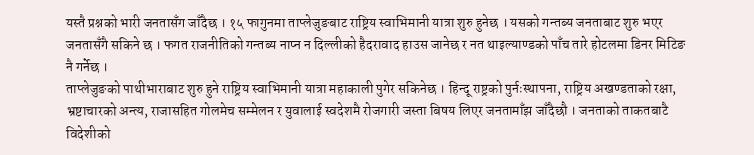यस्तै प्रश्नको भारी जनतासँग जाँदैछ । १५ फागुनमा ताप्लेजुङबाट राष्ट्रिय स्वाभिमानी यात्रा शुरु हुनेछ । यसको गन्तब्य जनताबाट शुरु भएर जनतासँगै सकिने छ । फगत राजनीतिको गन्तब्य नाप्न न दिल्लीको हैदरावाद हाउस जानेछ र नत थाइल्याण्डको पाँच तारे होटलमा डिनर मिटिङ नै गर्नेछ ।
ताप्लेजुङको पाथीभाराबाट शुरु हुने राष्ट्रिय स्वाभिमानी यात्रा महाकाली पुगेर सकिनेछ । हिन्दू राष्ट्रको पुर्नःस्थापना, राष्ट्रिय अखण्डताको रक्षा, भ्रष्टाचारको अन्त्य, राजासहित गोलमेच सम्मेलन र युवालाई स्वदेशमै रोजगारी जस्ता बिषय लिएर जनतामाँझ जाँदैछौ । जनताको ताकतबाटै विदेशीको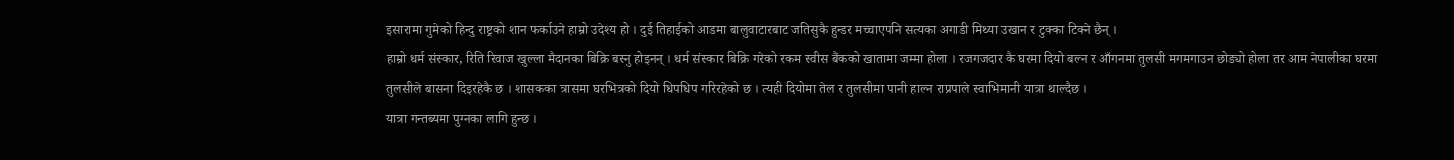इसारामा गुमेको हिन्दु राष्ट्रको शान फर्काउने हाम्रो उदेश्य हो । दुई तिहाईको आडमा बालुवाटारबाट जतिसुकै हुन्डर मच्चाएपनि सत्यका अगाडी मिथ्या उखान र टुक्का टिक्ने छैन् ।
हाम्रो धर्म संस्कार, रिति रिवाज खुल्ला मैदानका बिक्रि बस्नु होइनन् । धर्म संस्कार बिक्रि गरेको रकम स्वीस बैंकको खातामा जम्मा होला । रजगजदार कै घरमा दियो बल्न र आँगनमा तुलसी मगमगाउन छोड्यो होला तर आम नेपालीका घरमा तुलसीले बासना दिइरहेकै छ । शासकका त्रासमा घरभित्रको दियो धिपधिप गरिरहेको छ । त्यही दियोमा तेल र तुलसीमा पानी हाल्न राप्रपाले स्वाभिमानी यात्रा थाल्दैछ ।
यात्रा गन्तब्यमा पुग्नका लागि हुन्छ ।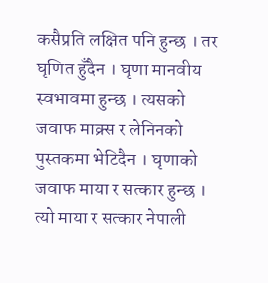कसैप्रति लक्षित पनि हुन्छ । तर घृणित हुँदैन । घृणा मानवीय स्वभावमा हुन्छ । त्यसको जवाफ माक्र्स र लेनिनको पुस्तकमा भेटिदैन । घृणाको जवाफ माया र सत्कार हुन्छ । त्यो माया र सत्कार नेपाली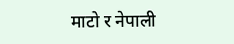माटो र नेपाली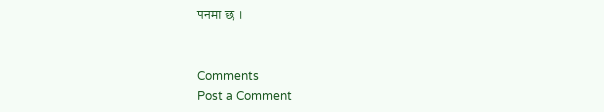पनमा छ ।


Comments
Post a Comment